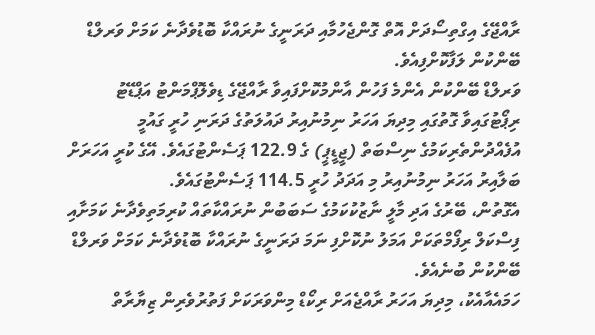ރާއްޖޭގެ އިގްތިސޯދަށް އޮތް ގޮންޖެހުމާއި ދަރަނީގެ ނުރައްކާ ބޮޑުވެދާނެ ކަމަށް ވަރލްޑް ބޭންކުން ލަފާކޮށްފިއެވެ.
ވަރލްޑް ބޭންކުން އެންމެ ފަހުން އާންމުކޮށްފައިވާ ރާއްޖޭގެ ޑިވެލޮޕްމަންޓު އަޕްޑޭޓު ރިޕޯޓުގައިވާ ގޮތުގައި މިދިޔަ އަހަރު ނިމުނުއިރު ދައުލަތުގެ ދަރަނި ހުރީ ގައުމީ އުފެއްދުންތެރިކަމުގެ ނިސްބަތް (ޖީޑީޕީ) ގެ 122.9 ޕަސެންޓުގައެވެ. އޭގެ ކުރީ އަހަރަށް ބަލާއިރު އަހަރު ނިމުނުއިރު މި އަދަދު ހުރީ 114.5 ޕަސެންޓުގައެވެ.
އެގޮތުން، ބޭރުގެ އަދި މާލީ ނާޒުކުކަމުގެ ސަބަބުން ނުރައްކާތައް ކުރިމަތިވެދާނެ ކަމަށާއި ފިސްކަލް ރިފޯމްތަކަށް އަމަލު ނުކޮށްފި ނަމަ ދަރަނީގެ ނުރައްކާ ބޮޑުވެދާނެ ކަމަށް ވަރލްޑް ބޭންކުން ބުނެއެވެ.
ހަމައެއާއެކު، މިދިޔަ އަހަރު ރާއްޖެއަށް ރިކޯޑް މިންވަރަކަށް ފަތުރުވެރިން ޒިޔާރާތް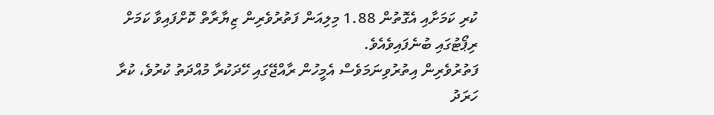ކުރި ކަމަށާއި އެގޮތުން 1.88 މިލިއަން ފަތުރުވެރިން ޒިޔާރާތް ކޮށްފައިވާ ކަމަށް ރިޕޯޓުގައި ބުނެފައިވެއެވެ.
ފަތުރުވެރިން އިތުރުވިނަމަވެސް އެމީހުން ރާއްޖޭގައި ހޭދަކުރާ މުއްދަތު ކުރުވެ، ކުރާ ހަރަދު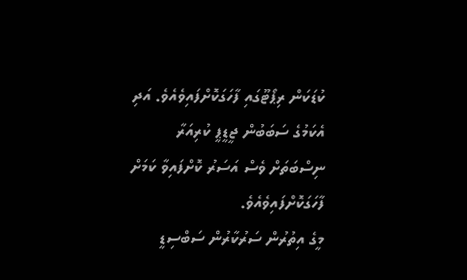ކުޑަކަން ރިޕޯޓޫގައި ފާހަގަކޮށްފައިވެއެވެ. އަދި އެކަމުގެ ސަބަބުން ޖީޑީޕީ ކުރިއަރާ ނިސްބަތަށް ވެސް އަސަރު ކޮށްފައިވާ ކަމަށް ފާހަގަކޮށްފައިވެއެވެ.
މީގެ އިތުރުން ސަރުކާރުން ސަބްސިޑީ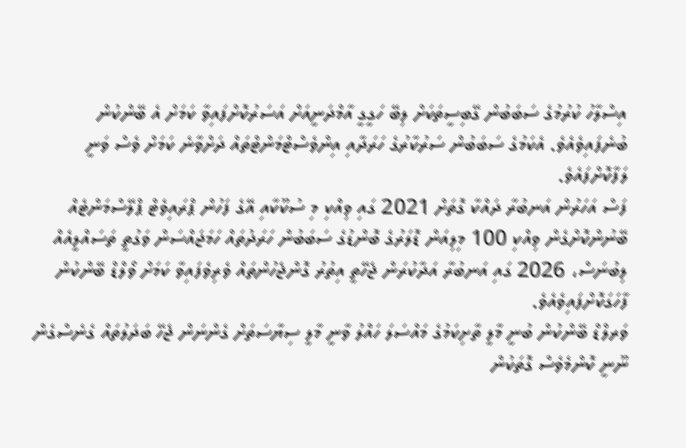އިސްލާހު ކުރުމުގެ ސަބަބުން ގޭބިސީތަކަށް ލިބޭ ހަގީގީ އާމްދަނީއަށް އަސަރުކޮށްފައިވާ ކަމަށް އެ ބޭންކުން ބުނެފައިވެއެވެ. އެކަމުގެ ސަބަބުން ސަރުކާރުގެ ހަރަދާއި އިންވެސްޓްމަންޓްތައް ދަށްވާނެ ކަމަށް ވެސް ވަނީ ލަފާކޮށްފައެވެ.
ފަސް އަހަރުން އަނބުރާ ދައްކާ ގޮތަށް 2021 ގައި ވިއްކި މި ސުކޫކާއި އޭގެ ފަހުން ޕްރައިވެޓް ޕްލޭސްމަންޓެއް ބޭނުންކޮށްގެން ވިއްކި 100 މިލިއަން ޑޮލަރުގެ ބޮންޑުގެ ސަބަބުން ހަރަދުތައް ހަމަޖައްސަން ވަގުތީ ތަސައްލީއެއް ލިބުނަސް، 2026 ގައި އަނބުރާ އަދާކުރަން ޖެހޭތީ އިތުރު ގޮންޖެހުންތައް ވެރިވެފައިވާ ކަމަށް ވޯލްޑް ބޭންކުން ފާހަގަކޮށްފައިވެއެވެ.
ވަރލްޑް ބޭންކުން ބުނީ މާލީ ތާށިކަމުގެ މައްސަލަ ހައްލު ވާނީ މާލީ ސިޔާސަތަށް ގެންނަން ޖެހޭ ބަދަލުތައް ގެނެސްގެން ނޫނީ ކޮންމެވެސް ގޮތަކުން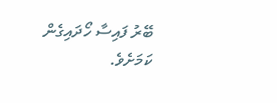ބޭރު ފައިސާ ހޯދައިގެން ކަމަށެވެ.